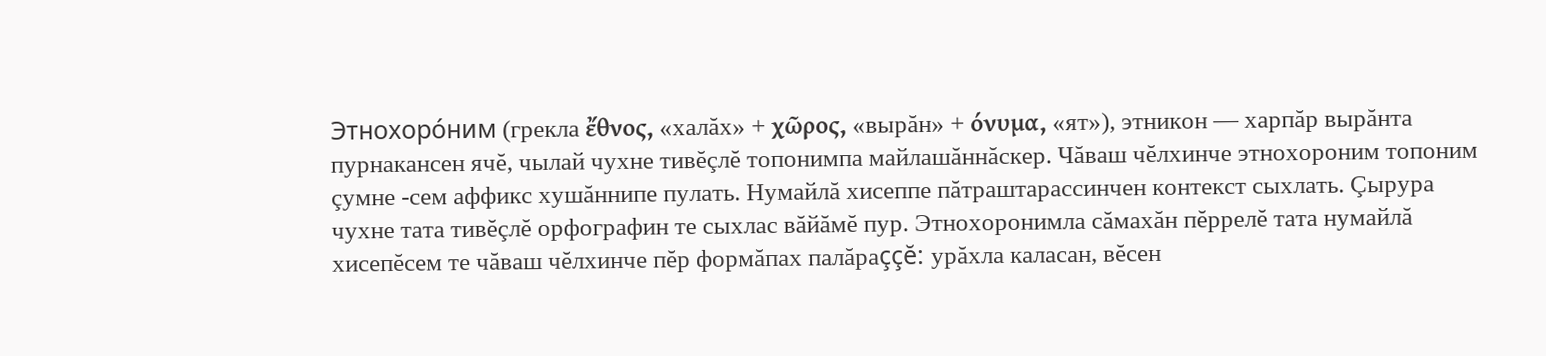Этнохоро́ним (грекла ἔθνος, «халăх» + χῶρος, «вырăн» + όνυμα, «ят»), этникон — харпăр вырăнта пурнакансен ячĕ, чылай чухне тивĕçлĕ топонимпа майлашăннăскер. Чăваш чĕлхинче этнохороним топоним çумне -сем аффикс хушăннипе пулать. Нумайлă хисеппе пăтраштарассинчен контекст сыхлать. Çырура чухне тата тивĕçлĕ орфографин те сыхлас вăйăмĕ пур. Этнохоронимла сăмахăн пĕррелĕ тата нумайлă хисепĕсем те чăваш чĕлхинче пĕр формăпах палăраççĕ: урăхла каласан, вĕсен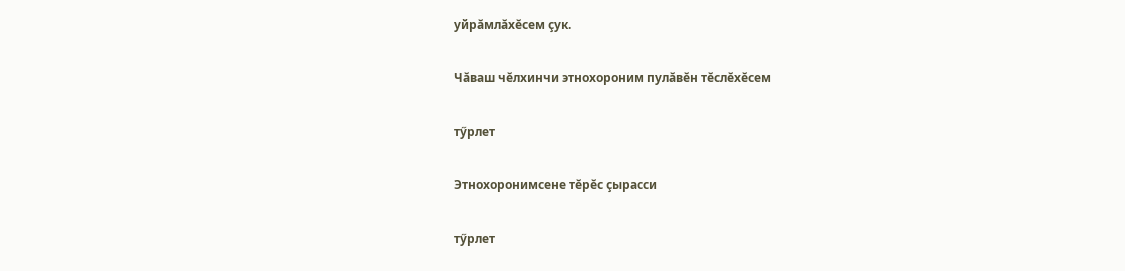уйрăмлăхĕсем çук.

Чăваш чĕлхинчи этнохороним пулăвĕн тĕслĕхĕсем

тӳрлет

Этнохоронимсене тĕрĕс çырасси

тӳрлет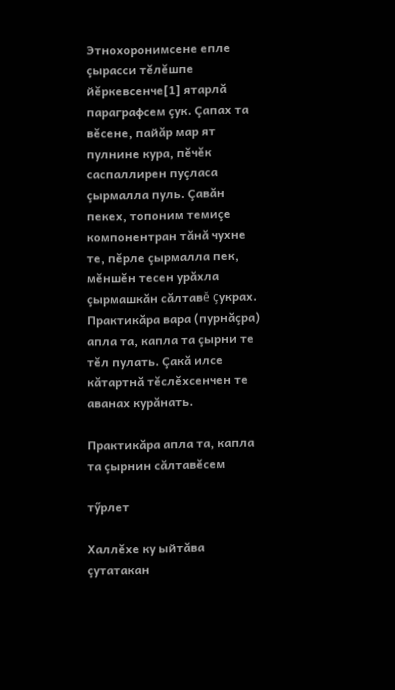Этнохоронимсене епле çырасси тĕлĕшпе йĕркевсенче[1] ятарлă параграфсем çук. Çапах та вĕсене, пайăр мар ят пулнине кура, пĕчĕк саспаллирен пуçласа çырмалла пуль. Çавăн пекех, топоним темиçе компонентран тăнă чухне те, пĕрле çырмалла пек, мĕншĕн тесен урăхла çырмашкăн сăлтавĕ çукрах. Практикăра вара (пурнăçра) апла та, капла та çырни те тĕл пулать. Çакă илсе кăтартнă тĕслĕхсенчен те аванах курăнать.

Практикăра апла та, капла та çырнин сăлтавĕсем

тӳрлет

Халлĕхе ку ыйтăва çутатакан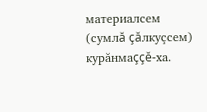материалсем (сумлă çăлкуçсем) курăнмаççĕ-ха.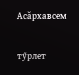Асăрхавсем

тӳрлет